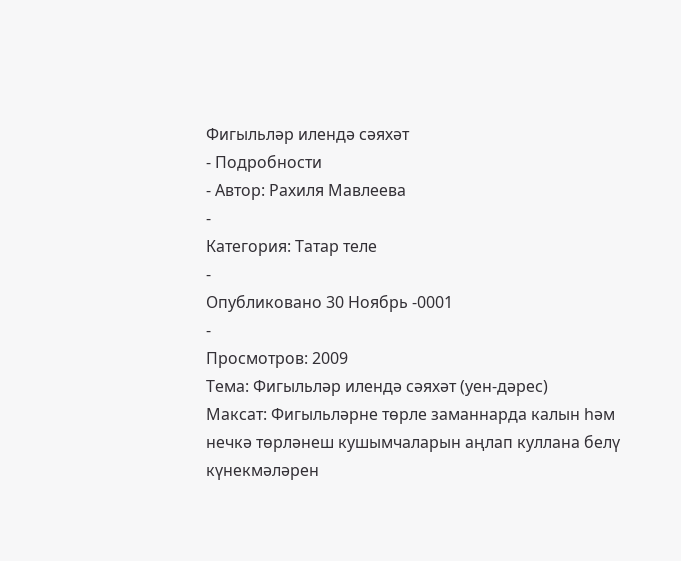Фигыльләр илендә сәяхәт
- Подробности
- Автор: Рахиля Мавлеева
-
Категория: Татар теле
-
Опубликовано 30 Ноябрь -0001
-
Просмотров: 2009
Тема: Фигыльләр илендә сәяхәт (уен-дәрес)
Максат: Фигыльләрне төрле заманнарда калын һәм нечкә төрләнеш кушымчаларын аңлап куллана белү күнекмәләрен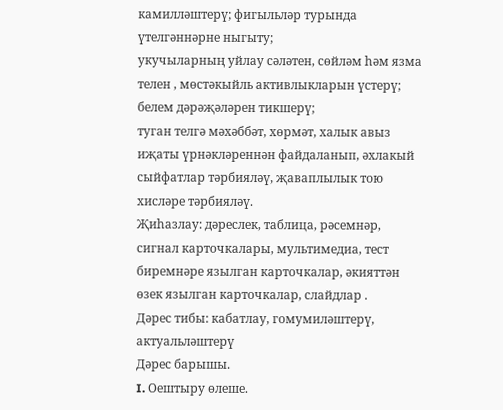камилләштерү; фигыльләр турында үтелгәннәрне ныгыту;
укучыларның уйлау сәләтен, сөйләм һәм язма телен , мөстәкыйль активлыкларын үстерү; белем дәрәҗәләрен тикшерү;
туган телгә мәхәббәт, хөрмәт, халык авыз иҗаты үрнәкләреннән файдаланып, әхлакый сыйфатлар тәрбияләү, җаваплылык тою хисләре тәрбияләү.
Җиһазлау: дәреслек, таблица, рәсемнәр, сигнал карточкалары, мультимедиа, тест биремнәре язылган карточкалар, әкияттән өзек язылган карточкалар, слайдлар .
Дәрес тибы: кабатлау, гомумиләштерү, актуальләштерү
Дәрес барышы.
I. Оештыру өлеше.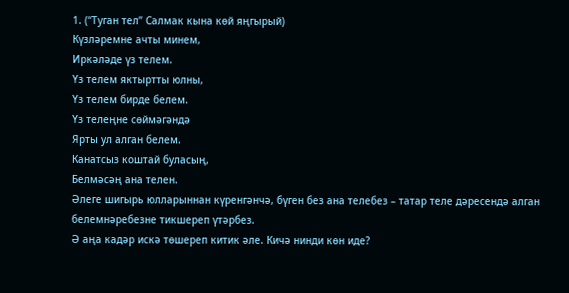1. (“Туган тел” Салмак кына көй яңгырый)
Күзләремне ачты минем,
Иркәләде үз телем.
Үз телем яктыртты юлны,
Үз телем бирде белем.
Үз телеңне сөймәгәндә
Ярты ул алган белем.
Канатсыз коштай буласың,
Белмәсәң ана телен.
Әлеге шигырь юлларыннан күренгәнчә, бүген без ана телебез – татар теле дәресендә алган белемнәребезне тикшереп үтәрбез.
Ә аңа кадәр искә төшереп китик әле. Кичә нинди көн иде?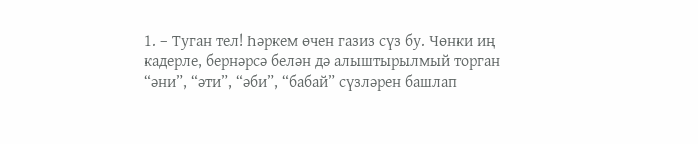1. – Туган тел! Һәркем өчен газиз сүз бу. Чөнки иң кадерле, бернәрсә белән дә алыштырылмый торган “әни”, “әти”, “әби”, “бабай” сүзләрен башлап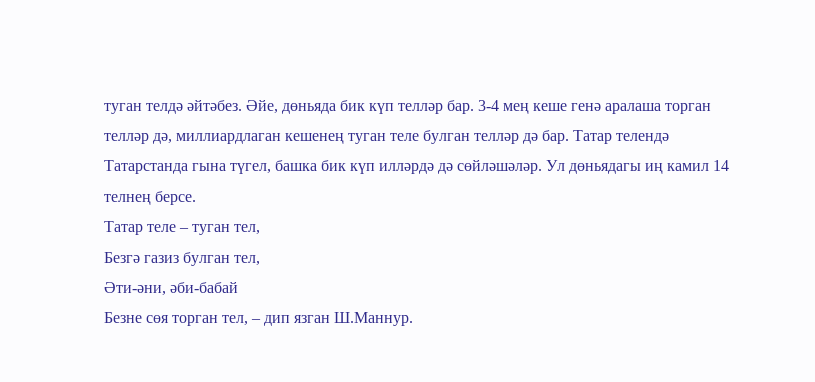туган телдә әйтәбез. Әйе, дөньяда бик күп телләр бар. 3-4 мең кеше генә аралаша торган телләр дә, миллиардлаган кешенең туган теле булган телләр дә бар. Татар телендә Татарстанда гына түгел, башка бик күп илләрдә дә сөйләшәләр. Ул дөньядагы иң камил 14 телнең берсе.
Татар теле – туган тел,
Безгә газиз булган тел,
Әти-әни, әби-бабай
Безне сөя торган тел, – дип язган Ш.Маннур.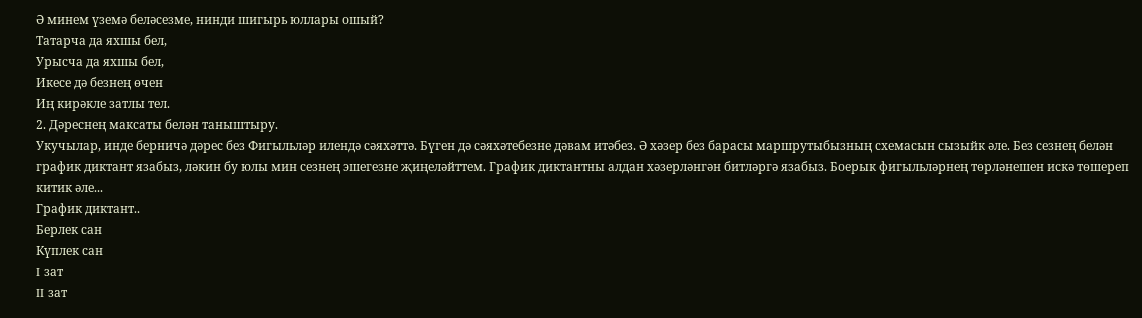Ә минем үземә беләсезме, нинди шигырь юллары ошый?
Татарча да яхшы бел,
Урысча да яхшы бел,
Икесе дә безнең өчен
Иң кирәкле затлы тел.
2. Дәреснең максаты белән таныштыру.
Укучылар, инде берничә дәрес без Фигыльләр илендә сәяхәттә. Бүген дә сәяхәтебезне дәвам итәбез. Ә хәзер без барасы маршрутыбызның схемасын сызыйк әле. Без сезнең белән график диктант язабыз, ләкин бу юлы мин сезнең эшегезне җиңеләйттем. График диктантны алдан хәзерләнгән битләргә язабыз. Боерык фигыльләрнең төрләнешен искә төшереп китик әле...
График диктант..
Берлек сан
Күплек сан
I зат
II зат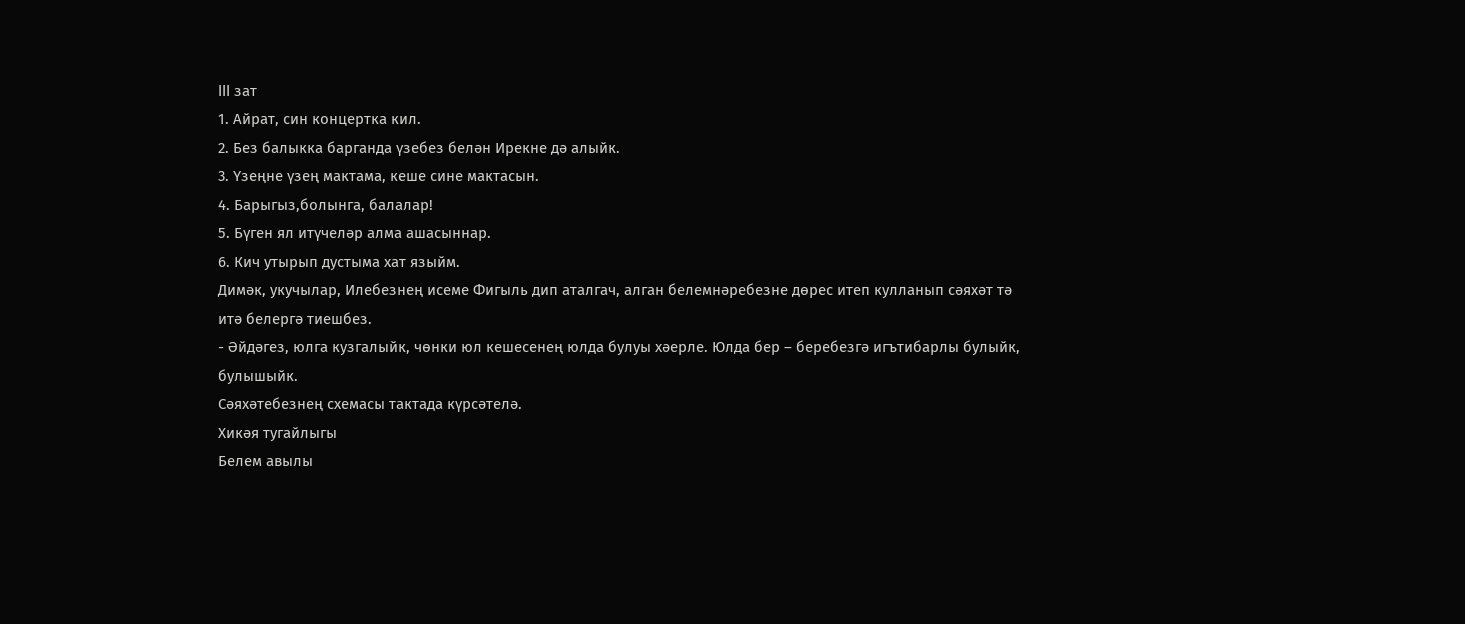III зат
1. Айрат, син концертка кил.
2. Без балыкка барганда үзебез белән Ирекне дә алыйк.
3. Үзеңне үзең мактама, кеше сине мактасын.
4. Барыгыз,болынга, балалар!
5. Бүген ял итүчеләр алма ашасыннар.
6. Кич утырып дустыма хат языйм.
Димәк, укучылар, Илебезнең исеме Фигыль дип аталгач, алган белемнәребезне дөрес итеп кулланып сәяхәт тә итә белергә тиешбез.
- Әйдәгез, юлга кузгалыйк, чөнки юл кешесенең юлда булуы хәерле. Юлда бер – беребезгә игътибарлы булыйк, булышыйк.
Сәяхәтебезнең схемасы тактада күрсәтелә.
Хикәя тугайлыгы
Белем авылы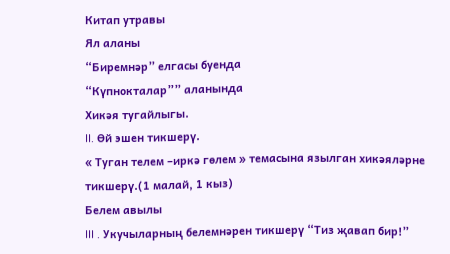Китап утравы
Ял аланы
“Биремнәр” елгасы буенда
“Күпнокталар”” аланында
Хикәя тугайлыгы.
II. Өй эшен тикшерү.
« Туган телем –иркә гөлем » темасына язылган хикәяләрне тикшерү.(1 малай, 1 кыз)
Белем авылы
III . Укучыларның белемнәрен тикшерү “Тиз җавап бир!”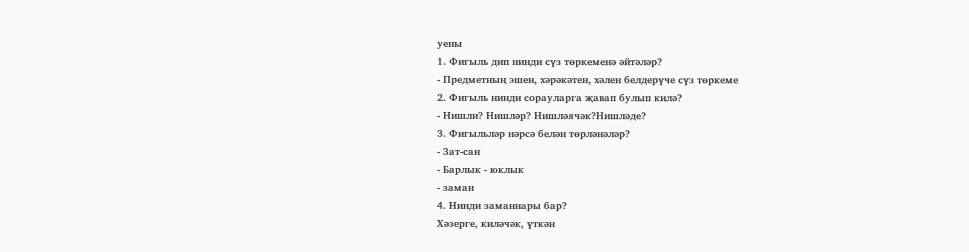уены
1. Фигыль дип нинди сүз төркеменә әйтәләр?
- Предметның эшен, хәрәкәтен, хәлен белдерүче сүз төркеме
2. Фигыль нинди сорауларга җавап булып килә?
- Нишли? Нишләр? Нишләячәк?Нишләде?
3. Фигыльләр нәрсә белән төрләнәләр?
- Зат-сан
- Барлык - юклык
- заман
4. Нинди заманнары бар?
Хәзерге, киләчәк, үткән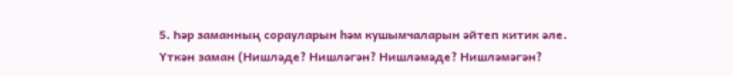5. Һәр заманның сорауларын һәм кушымчаларын әйтеп китик әле.
Үткән заман (Нишләде? Нишләгән? Нишләмәде? Нишләмәгән?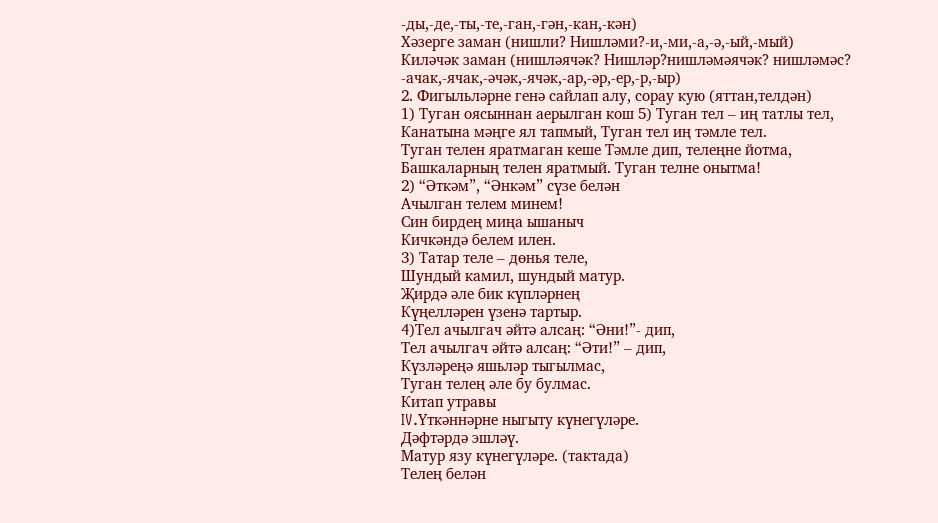-ды,-де,-ты,-те,-ган,-гән,-кан,-кән)
Хәзерге заман (нишли? Нишләми?-и,-ми,-а,-ә,-ый,-мый)
Киләчәк заман (нишләячәк? Нишләр?нишләмәячәк? нишләмәс?
-ачак,-ячак,-әчәк,-ячәк,-ар,-әр,-ер,-р,-ыр)
2. Фигыльләрне генә сайлап алу, сорау кую (яттан,телдән)
1) Туган оясыннан аерылган кош 5) Туган тел – иң татлы тел,
Канатына мәңге ял тапмый, Туган тел иң тәмле тел.
Туган телен яратмаган кеше Тәмле дип, телеңне йотма,
Башкаларның телен яратмый. Туган телне онытма!
2) “Әткәм”, “Әнкәм” сүзе белән
Ачылган телем минем!
Син бирдең миңа ышаныч
Кичкәндә белем илен.
3) Татар теле – дөнья теле,
Шундый камил, шундый матур.
Җирдә әле бик күпләрнең
Күңелләрен үзенә тартыр.
4)Тел ачылгач әйтә алсаң: “Әни!”- дип,
Тел ачылгач әйтә алсаң: “Әти!” – дип,
Күзләреңә яшьләр тыгылмас,
Туган телең әле бу булмас.
Китап утравы
IV.Үткәннәрне ныгыту күнегүләре.
Дәфтәрдә эшләү.
Матур язу күнегүләре. (тактада)
Телең белән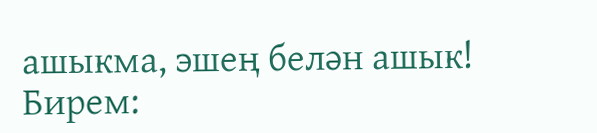ашыкма, эшең белән ашык!
Бирем: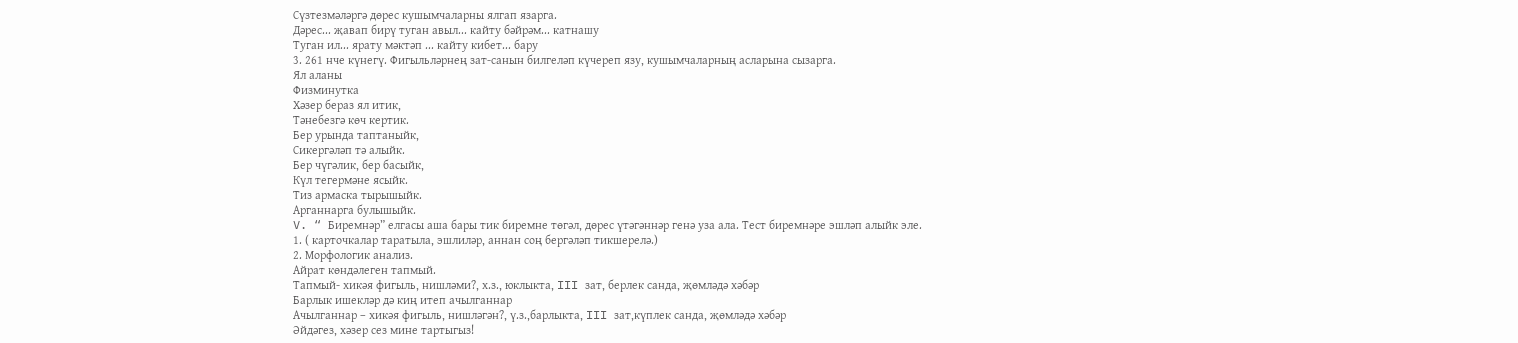Сүзтезмәләргә дөрес кушымчаларны ялгап язарга.
Дәрес... җавап бирү туган авыл... кайту бәйрәм... катнашу
Туган ил... ярату мәктәп ... кайту кибет... бару
3. 261 нче күнегү. Фигыльләрнең зат-санын билгеләп күчереп язу, кушымчаларның асларына сызарга.
Ял аланы
Физминутка
Хәзер бераз ял итик,
Тәнебезгә көч кертик.
Бер урында таптаныйк,
Сикергәләп тә алыйк.
Бер чүгәлик, бер басыйк,
Күл тегермәне ясыйк.
Тиз армаска тырышыйк.
Арганнарга булышыйк.
V. “ Биремнәр” елгасы аша бары тик биремне төгәл, дөрес үтәгәннәр генә уза ала. Тест биремнәре эшләп алыйк эле.
1. ( карточкалар таратыла, эшлиләр, аннан соң бергәләп тикшерелә.)
2. Морфологик анализ.
Айрат көндәлеген тапмый.
Тапмый- хикәя фигыль, нишләми?, х.з., юклыкта, III зат, берлек санда, җөмләдә хәбәр
Барлык ишекләр дә киң итеп ачылганнар
Ачылганнар – хикәя фигыль, нишләгән?, ү.з.,барлыкта, III зат,күплек санда, җөмләдә хәбәр
Әйдәгез, хәзер сез мине тартыгыз!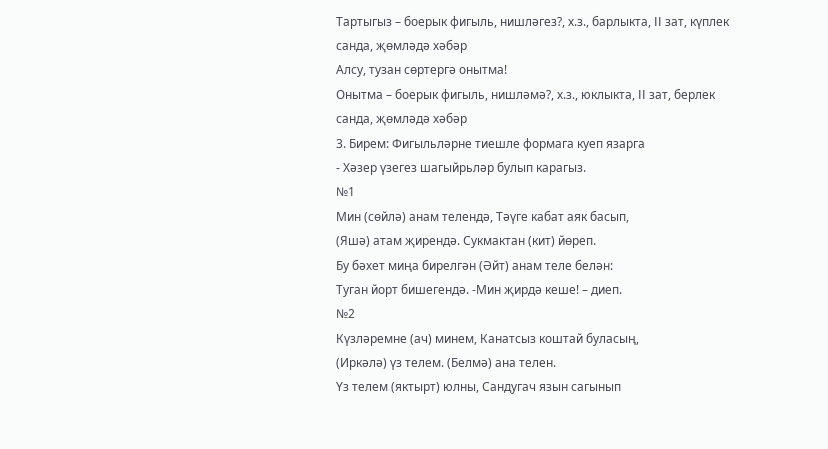Тартыгыз – боерык фигыль, нишләгез?, х.з., барлыкта, II зат, күплек санда, җөмләдә хәбәр
Алсу, тузан сөртергә онытма!
Онытма – боерык фигыль, нишләмә?, х.з., юклыкта, II зат, берлек санда, җөмләдә хәбәр
3. Бирем: Фигыльләрне тиешле формага куеп язарга
- Хәзер үзегез шагыйрьләр булып карагыз.
№1
Мин (сөйлә) анам телендә, Тәүге кабат аяк басып,
(Яшә) атам җирендә. Сукмактан (кит) йөреп.
Бу бәхет миңа бирелгән (Әйт) анам теле белән:
Туган йорт бишегендә. -Мин җирдә кеше! – диеп.
№2
Күзләремне (ач) минем, Канатсыз коштай буласың,
(Иркәлә) үз телем. (Белмә) ана телен.
Үз телем (яктырт) юлны, Сандугач язын сагынып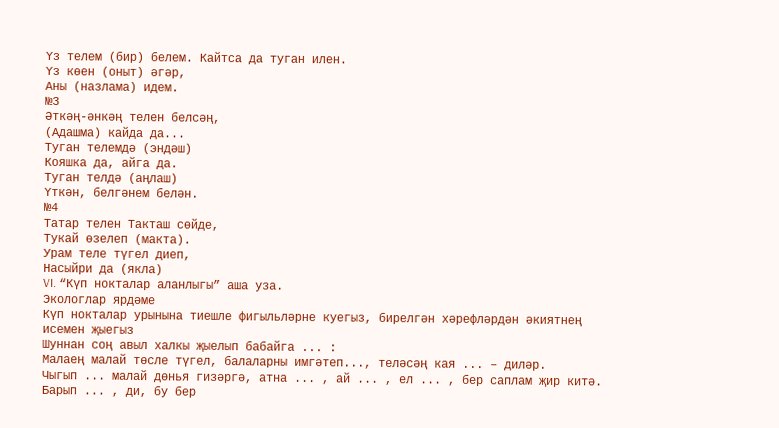Үз телем (бир) белем. Кайтса да туган илен.
Үз көен (оныт) әгәр,
Аны (назлама) идем.
№3
Әткәң-әнкәң телен белсәң,
(Адашма) кайда да...
Туган телемдә (эндәш)
Кояшка да, айга да.
Туган телдә (аңлаш)
Үткән, белгәнем белән.
№4
Татар телен Такташ сөйде,
Тукай өзелеп (макта).
Урам теле түгел диеп,
Насыйри да (якла)
VI. “Күп нокталар аланлыгы” аша уза.
Экологлар ярдәме
Күп нокталар урынына тиешле фигыльләрне куегыз, бирелгән хәрефләрдән әкиятнең исемен җыегыз
Шуннан соң авыл халкы җыелып бабайга ... :
Малаең малай төсле түгел, балаларны имгәтеп..., теләсәң кая ... – диләр.
Чыгып ... малай дөнья гизәргә, атна ... , ай ... , ел ... , бер саплам җир китә. Барып ... , ди, бу бер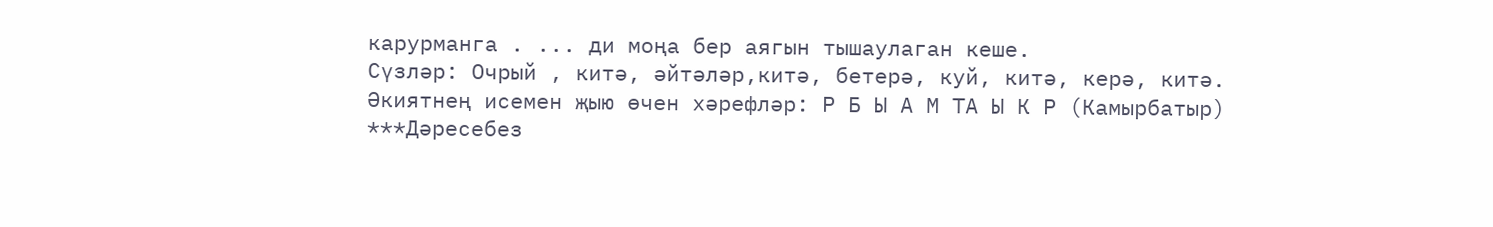карурманга . ... ди моңа бер аягын тышаулаган кеше.
Сүзләр: Очрый , китә, әйтәләр,китә, бетерә, куй, китә, керә, китә.
Әкиятнең исемен җыю өчен хәрефләр: Р Б Ы А М ТА Ы К Р (Камырбатыр)
***Дәресебез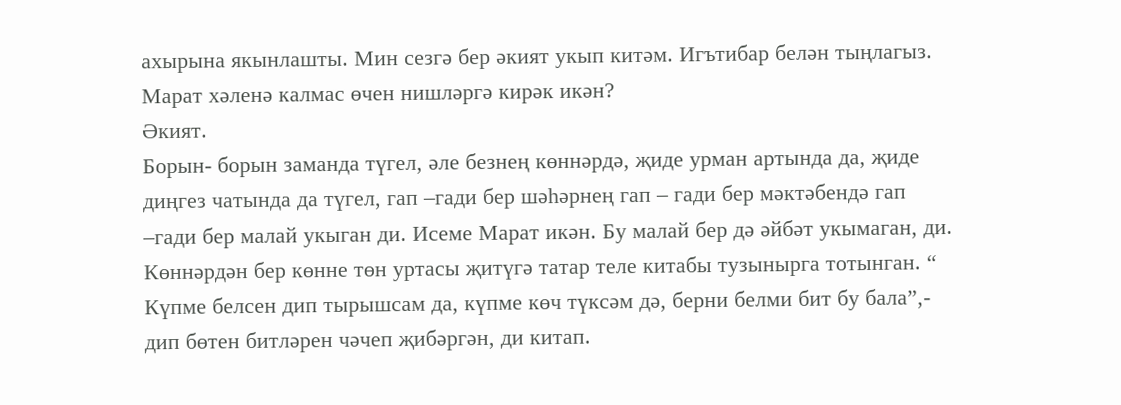ахырына якынлашты. Мин сезгә бер әкият укып китәм. Игътибар белән тыңлагыз. Марат хәленә калмас өчен нишләргә кирәк икән?
Әкият.
Борын- борын заманда түгел, әле безнең көннәрдә, җиде урман артында да, җиде диңгез чатында да түгел, гап –гади бер шәһәрнең гап – гади бер мәктәбендә гап –гади бер малай укыган ди. Исеме Марат икән. Бу малай бер дә әйбәт укымаган, ди. Көннәрдән бер көнне төн уртасы җитүгә татар теле китабы тузынырга тотынган. “ Күпме белсен дип тырышсам да, күпме көч түксәм дә, берни белми бит бу бала”,- дип бөтен битләрен чәчеп җибәргән, ди китап.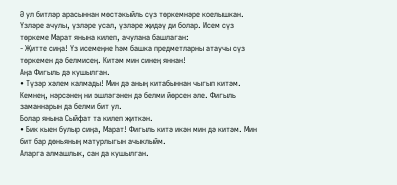Ә ул битләр арасыннан мөстәкыйль сүз төркемнәре коелышкан. Үзләре ачулы, үзләре усал, үзләре җидәү ди болар. Исем сүз төркеме Марат янына килеп, ачулана башлаган:
- Җитте сиңа! Үз исемеңне һәм башка предметларны атаучы сүз төркемен дә белмисең. Китәм мин синең яннан!
Аңа Фигыль дә кушылган.
• Түзәр хәлем калмады! Мин дә аның китабыннан чыгып китәм. Кемнең, нәрсәнең ни эшләгәнен дә белми йөрсен әле. Фигыль заманнарын да белми бит ул.
Болар янына Сыйфат та килеп җиткән.
• Бик кыен булыр сиңа, Марат! Фигыль китә икән мин дә китәм. Мин бит бар дөньяның матурлыгын ачыклыйм.
Аларга алмашлык, сан да кушылган.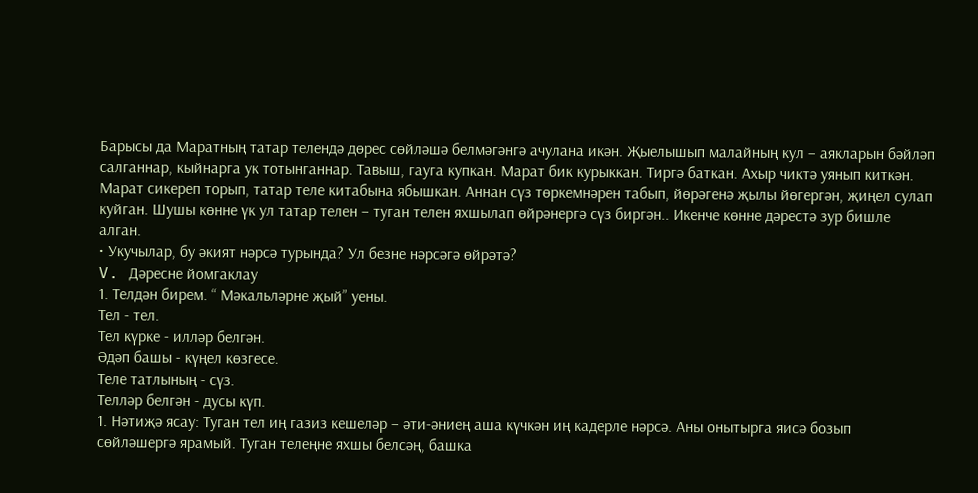Барысы да Маратның татар телендә дөрес сөйләшә белмәгәнгә ачулана икән. Җыелышып малайның кул – аякларын бәйләп салганнар, кыйнарга ук тотынганнар. Тавыш, гауга купкан. Марат бик курыккан. Тиргә баткан. Ахыр чиктә уянып киткән.
Марат сикереп торып, татар теле китабына ябышкан. Аннан сүз төркемнәрен табып, йөрәгенә җылы йөгергән, җиңел сулап куйган. Шушы көнне үк ул татар телен – туган телен яхшылап өйрәнергә сүз биргән.. Икенче көнне дәрестә зур бишле алган.
• Укучылар, бу әкият нәрсә турында? Ул безне нәрсәгә өйрәтә?
V. Дәресне йомгаклау
1. Телдән бирем. “ Мәкальләрне җый” уены.
Тел - тел.
Тел күрке - илләр белгән.
Әдәп башы - күңел көзгесе.
Теле татлының - сүз.
Телләр белгән - дусы күп.
1. Нәтиҗә ясау: Туган тел иң газиз кешеләр – әти-әниең аша күчкән иң кадерле нәрсә. Аны онытырга яисә бозып сөйләшергә ярамый. Туган телеңне яхшы белсәң, башка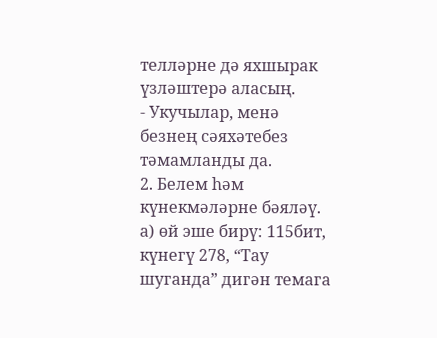телләрне дә яхшырак үзләштерә аласың.
- Укучылар, менә безнең сәяхәтебез тәмамланды да.
2. Белем һәм күнекмәләрне бәяләү.
а) өй эше бирү: 115бит, күнегү 278, “Тау шуганда” дигән темага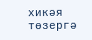хикәя төзергә